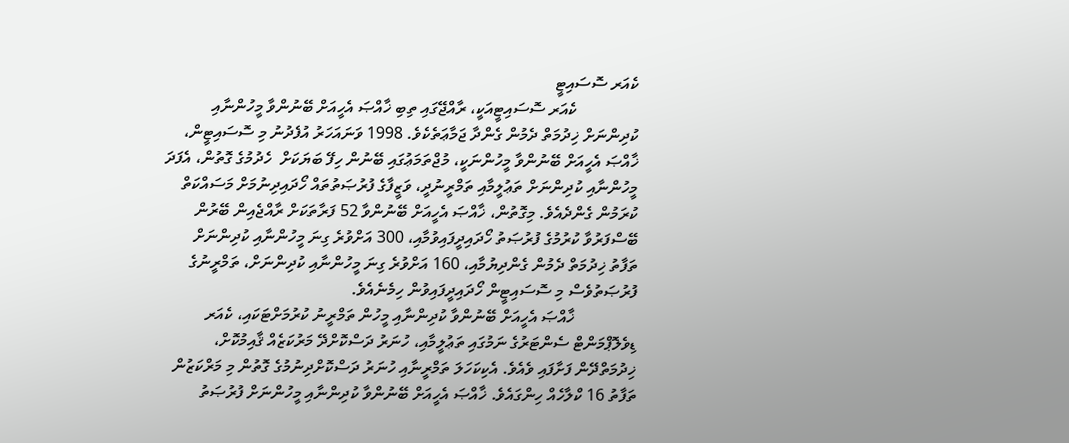ކެއަރ ސޮސައިޓީ
               ކެއަރ ސޮސައިޓީއަކީ، ރާއްޖޭގައި ތިބި ޚާއްޞަ އެހީއަށް ބޭނުންވާ މީހުންނާއި ކުދިންނަށް ޚިދުމަތް ދެމުން ގެންދާ ޖަމާޢަތެކެވެ. 1998 ވަނައަހަރު އުފެދުނު މި ސޮސައިޓީން، ޚާއްޞަ އެހީއަށް ބޭނުންވާ މީހުންނަކީ، މުޖްތަމަޢުގައި ބޭނުން ހިފޭ ބަޔަކަށް  ހެދުމުގެ ގޮތުން، އެފަދަ މީހުންނާއި ކުދިންނަށް ތަޢުލީމާއި ތަމްރީނުދީ، ވަޒީފާގެ ފުރުޞަތުތައް ހޯދައިދިނުމަށް މަސައްކަތް ކުރަމުން ގެންދެއެވެ. މިގޮތުން، ޚާއްޞަ އެހީއަށް ބޭނުންވާ 52 ފަރާތަކަށް ރާއްޖެއިން ބޭރުން ބޭސްފަރުވާ ކުރުމުގެ ފުރުޞަތު ހޯދައިދީފައިވުމާއި، 300 އަށްވުރެ ގިނަ މީހުންނާއި ކުދިންނަށް ތަފާތު ޚިދުމަތް ދެމުން ގެންދިޔުމާއި، 160 އަށްވުރެ ގިނަ މީހުންނާއި ކުދިންނަށް، ތަމްރީނުގެ ފުރުޞަތުވެސް މި ސޮސައިޓީން ހޯދައިދީފައިވުން ހިމެނެއެވެ.
               ޚާއްޞަ އެހީއަށް ބޭނުންވާ ކުދިންނާއި މީހުން ތަމްރީނު ކުރުމަށްޓަކައި، ކެއަރ ޑިވެލޮޕްމަންޓް ސެންޓަރުގެ ނަމުގައި ތަޢުލީމާއި، ހުނަރު ދަސްކޮށްދޭ މަރުކަޒެއް ޤާއިމުކޮށް، ޚިދުމަތްދޭން ފަށާފައި ވެއެވެ. އެކިކަހަލަ ތަމްރީނާއި ހުނަރު ދަސްކޮށްދިނުމުގެ ގޮތުން މި މަރްކަޒުން ތަފާތު 16 ކްލާހެއް ހިންގައެވެ. ޚާއްޞަ އެހީއަށް ބޭނުންވާ ކުދިންނާއި މީހުންނަށް ފުރުޞަތު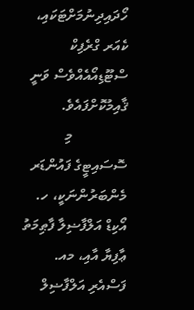ހޯދައިދިނުމަށްޓަކައި، ކެއަރ ގްރެފިކް ސްޓޫޑިއޯއެއްވެސް ވަނީ ޤާއިމުކޮށްފައެވެ.
               މި ސޮސައިޓީގެ ފައުންޑަރ މެންބަރުންނަކީ، ހ. އޯކިޑް އަލްފާޟިލާ ފާޠިމަތު ޢާފިޔާ އާއި، މއ. ފަސްއެރި އަލްފާޟިލް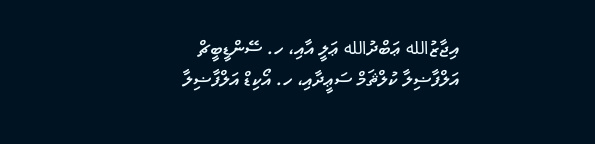އިޖާޒުالله ޢަބްދުالله ޢަލީ އާއި، ހ. ސޭންޑީބީޗް އަލްފާޟިލާ ކުލްޘަމް ސަޢީދާއި، ހ. އޯކިޑް އަލްފާޟިލާ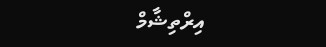އިރްތިޝާމް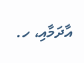އާދަމާއި، ހ.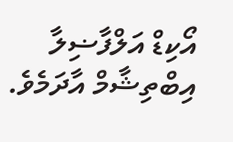އޯކިޑް އަލްފާޟިލާ އިބްތިޝާމް އާދަމެވެ.